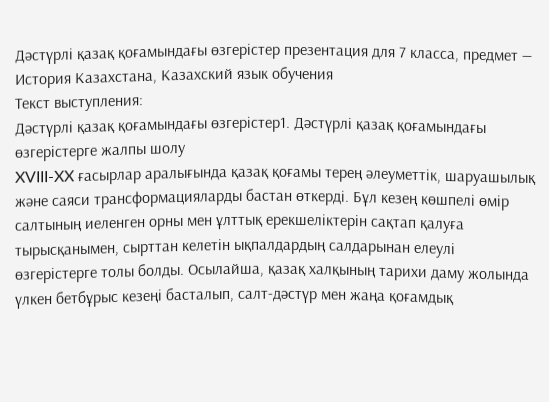Дәстүрлі қазақ қоғамындағы өзгерістер презентация для 7 класса, предмет — История Казахстана, Казахский язык обучения
Текст выступления:
Дәстүрлі қазақ қоғамындағы өзгерістер1. Дәстүрлі қазақ қоғамындағы өзгерістерге жалпы шолу
XVIII-XX ғасырлар аралығында қазақ қоғамы терең әлеуметтік, шаруашылық және саяси трансформацияларды бастан өткерді. Бұл кезең көшпелі өмір салтының иеленген орны мен ұлттық ерекшеліктерін сақтап қалуға тырысқанымен, сырттан келетін ықпалдардың салдарынан елеулі өзгерістерге толы болды. Осылайша, қазақ халқының тарихи даму жолында үлкен бетбұрыс кезеңі басталып, салт-дәстүр мен жаңа қоғамдық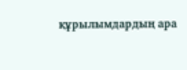құрылымдардың ара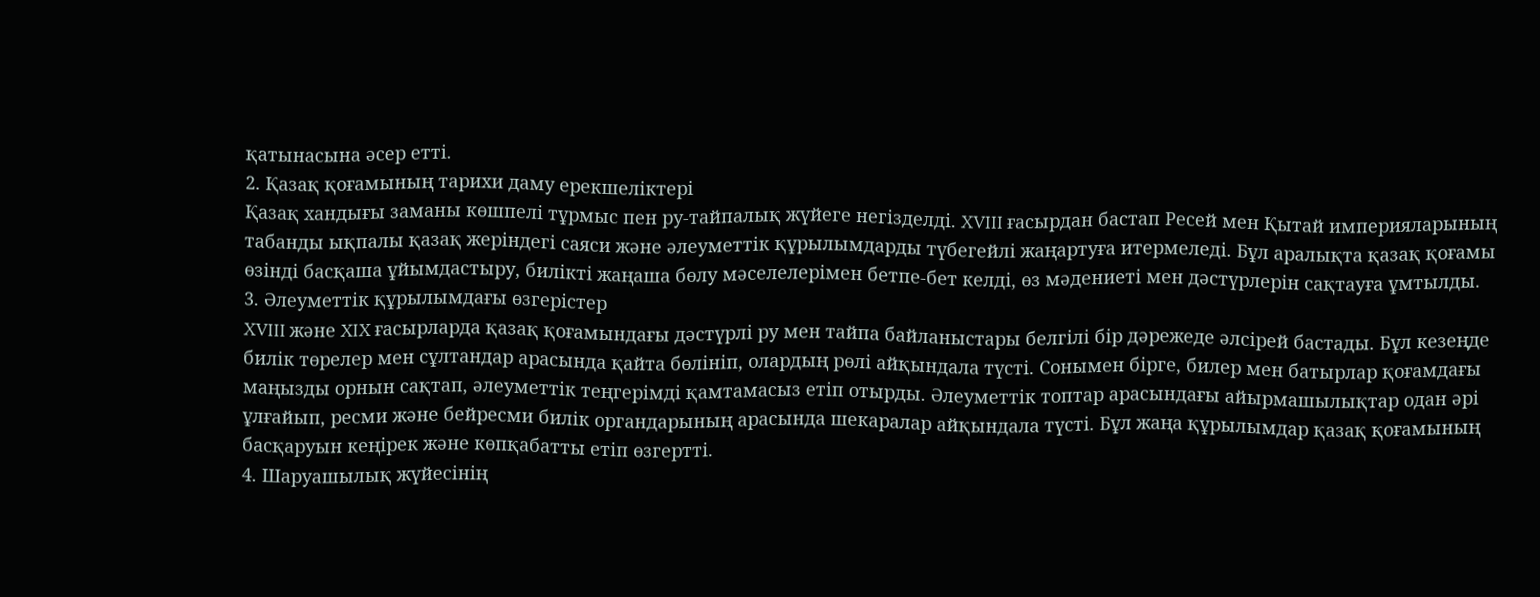қатынасына әсер етті.
2. Қазақ қоғамының тарихи даму ерекшеліктері
Қазақ хандығы заманы көшпелі тұрмыс пен ру-тайпалық жүйеге негізделді. XVIII ғасырдан бастап Ресей мен Қытай империяларының табанды ықпалы қазақ жеріндегі саяси және әлеуметтік құрылымдарды түбегейлі жаңартуға итермеледі. Бұл аралықта қазақ қоғамы өзінді басқаша ұйымдастыру, билікті жаңаша бөлу мәселелерімен бетпе-бет келді, өз мәдениеті мен дәстүрлерін сақтауға ұмтылды.
3. Әлеуметтік құрылымдағы өзгерістер
XVIII және XIX ғасырларда қазақ қоғамындағы дәстүрлі ру мен тайпа байланыстары белгілі бір дәрежеде әлсірей бастады. Бұл кезеңде билік төрелер мен сұлтандар арасында қайта бөлініп, олардың рөлі айқындала түсті. Сонымен бірге, билер мен батырлар қоғамдағы маңызды орнын сақтап, әлеуметтік теңгерімді қамтамасыз етіп отырды. Әлеуметтік топтар арасындағы айырмашылықтар одан әрі ұлғайып, ресми және бейресми билік органдарының арасында шекаралар айқындала түсті. Бұл жаңа құрылымдар қазақ қоғамының басқаруын кеңірек және көпқабатты етіп өзгертті.
4. Шаруашылық жүйесінің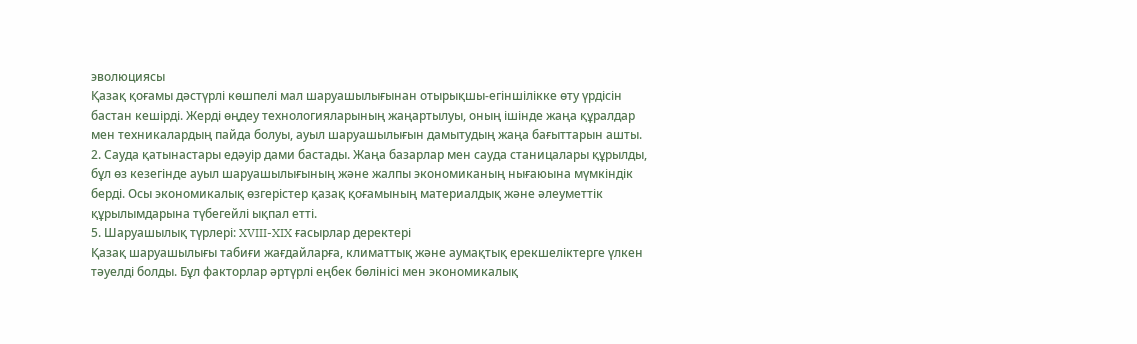эволюциясы
Қазақ қоғамы дәстүрлі көшпелі мал шаруашылығынан отырықшы-егіншілікке өту үрдісін бастан кешірді. Жерді өңдеу технологияларының жаңартылуы, оның ішінде жаңа құралдар мен техникалардың пайда болуы, ауыл шаруашылығын дамытудың жаңа бағыттарын ашты. 2. Сауда қатынастары едәуір дами бастады. Жаңа базарлар мен сауда станицалары құрылды, бұл өз кезегінде ауыл шаруашылығының және жалпы экономиканың нығаюына мүмкіндік берді. Осы экономикалық өзгерістер қазақ қоғамының материалдық және әлеуметтік құрылымдарына түбегейлі ықпал етті.
5. Шаруашылық түрлері: XVIII-XIX ғасырлар деректері
Қазақ шаруашылығы табиғи жағдайларға, климаттық және аумақтық ерекшеліктерге үлкен тәуелді болды. Бұл факторлар әртүрлі еңбек бөлінісі мен экономикалық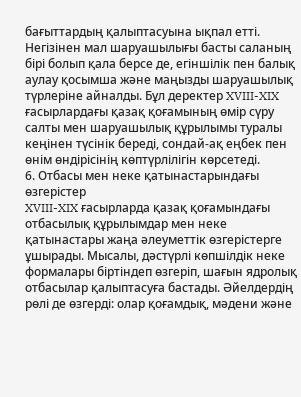бағыттардың қалыптасуына ықпал етті. Негізінен мал шаруашылығы басты саланың бірі болып қала берсе де, егіншілік пен балық аулау қосымша және маңызды шаруашылық түрлеріне айналды. Бұл деректер XVIII-XIX ғасырлардағы қазақ қоғамының өмір сүру салты мен шаруашылық құрылымы туралы кеңінен түсінік береді, сондай-ақ еңбек пен өнім өндірісінің көптүрлілігін көрсетеді.
6. Отбасы мен неке қатынастарындағы өзгерістер
XVIII-XIX ғасырларда қазақ қоғамындағы отбасылық құрылымдар мен неке қатынастары жаңа әлеуметтік өзгерістерге ұшырады. Мысалы, дәстүрлі көпшілдік неке формалары біртіндеп өзгеріп, шағын ядролық отбасылар қалыптасуға бастады. Әйелдердің рөлі де өзгерді: олар қоғамдық, мәдени және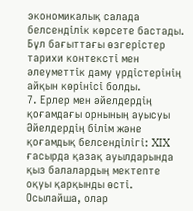экономикалық салада белсенділік көрсете бастады. Бұл бағыттағы өзгерістер тарихи контексті мен әлеуметтік даму үрдістерінің айқын көрінісі болды.
7. Ерлер мен әйелдердің қоғамдағы орнының ауысуы
Әйелдердің білім және қоғамдық белсенділігі: XIX ғасырда қазақ ауылдарында қыз балалардың мектепте оқуы қарқынды өсті. Осылайша, олар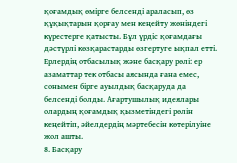қоғамдық өмірге белсенді араласып, өз құқықтарын қорғау мен кеңейту жөніндегі күрестерге қатысты. Бұл үрдіс қоғамдағы дәстүрлі көзқарастарды өзгертуге ықпал етті. Ерлердің отбасылық және басқару рөлі: ер азаматтар тек отбасы аясында ғана емес, сонымен бірге ауылдық басқаруда да белсенді болды. Ағартушылық идеялары олардың қоғамдық қызметіндегі рөлін кеңейтіп, әйелдердің мәртебесін көтерілуіне жол ашты.
8. Басқару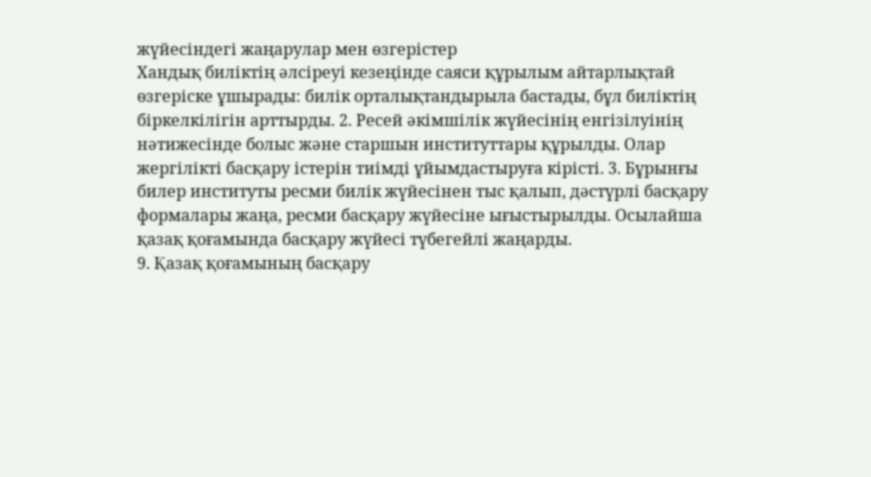жүйесіндегі жаңарулар мен өзгерістер
Хандық биліктің әлсіреуі кезеңінде саяси құрылым айтарлықтай өзгеріске ұшырады: билік орталықтандырыла бастады, бұл биліктің біркелкілігін арттырды. 2. Ресей әкімшілік жүйесінің енгізілуінің нәтижесінде болыс және старшын институттары құрылды. Олар жергілікті басқару істерін тиімді ұйымдастыруға кірісті. 3. Бұрынғы билер институты ресми билік жүйесінен тыс қалып, дәстүрлі басқару формалары жаңа, ресми басқару жүйесіне ығыстырылды. Осылайша қазақ қоғамында басқару жүйесі түбегейлі жаңарды.
9. Қазақ қоғамының басқару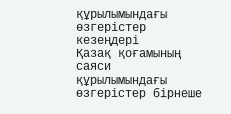құрылымындағы өзгерістер кезеңдері
Қазақ қоғамының саяси құрылымындағы өзгерістер бірнеше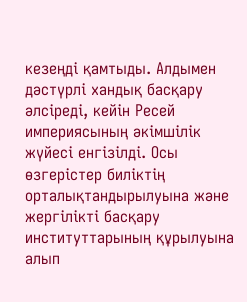кезеңді қамтыды. Алдымен дәстүрлі хандық басқару әлсіреді, кейін Ресей империясының әкімшілік жүйесі енгізілді. Осы өзгерістер биліктің орталықтандырылуына және жергілікті басқару институттарының құрылуына алып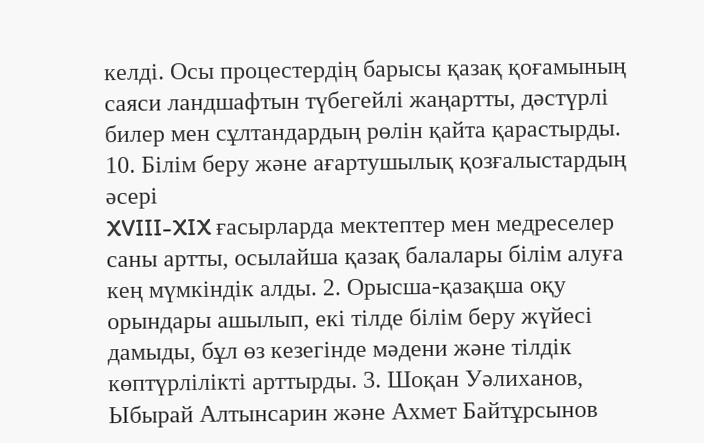келді. Осы процестердің барысы қазақ қоғамының саяси ландшафтын түбегейлі жаңартты, дәстүрлі билер мен сұлтандардың рөлін қайта қарастырды.
10. Білім беру және ағартушылық қозғалыстардың әсері
XVIII-XIX ғасырларда мектептер мен медреселер саны артты, осылайша қазақ балалары білім алуға кең мүмкіндік алды. 2. Орысша-қазақша оқу орындары ашылып, екі тілде білім беру жүйесі дамыды, бұл өз кезегінде мәдени және тілдік көптүрлілікті арттырды. 3. Шоқан Уәлиханов, Ыбырай Алтынсарин және Ахмет Байтұрсынов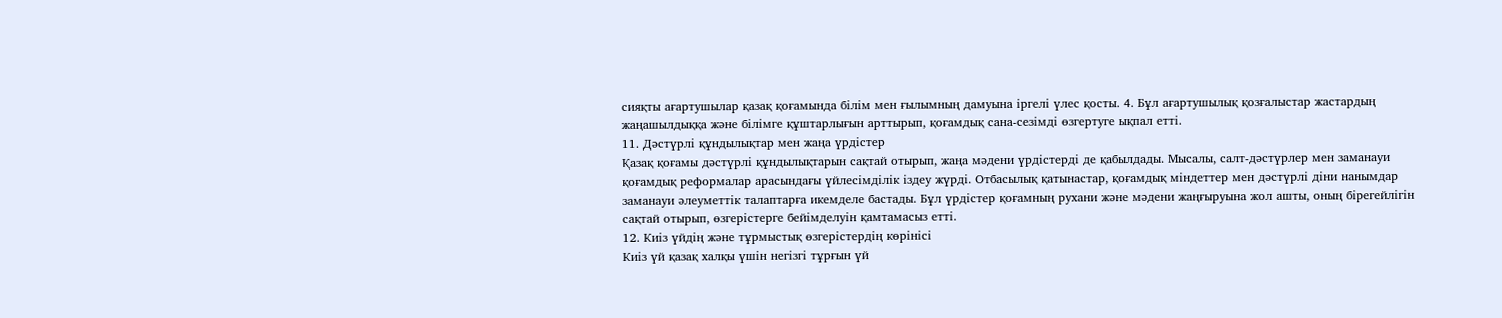сияқты ағартушылар қазақ қоғамында білім мен ғылымның дамуына іргелі үлес қосты. 4. Бұл ағартушылық қозғалыстар жастардың жаңашылдыққа және білімге құштарлығын арттырып, қоғамдық сана-сезімді өзгертуге ықпал етті.
11. Дәстүрлі құндылықтар мен жаңа үрдістер
Қазақ қоғамы дәстүрлі құндылықтарын сақтай отырып, жаңа мәдени үрдістерді де қабылдады. Мысалы, салт-дәстүрлер мен заманауи қоғамдық реформалар арасындағы үйлесімділік іздеу жүрді. Отбасылық қатынастар, қоғамдық міндеттер мен дәстүрлі діни нанымдар заманауи әлеуметтік талаптарға икемделе бастады. Бұл үрдістер қоғамның рухани және мәдени жаңғыруына жол ашты, оның бірегейлігін сақтай отырып, өзгерістерге бейімделуін қамтамасыз етті.
12. Киіз үйдің және тұрмыстық өзгерістердің көрінісі
Киіз үй қазақ халқы үшін негізгі тұрғын үй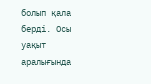болып қала берді. Осы уақыт аралығында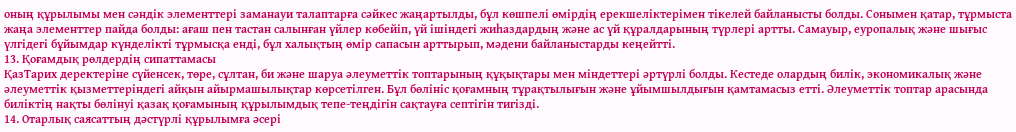оның құрылымы мен сәндік элементтері заманауи талаптарға сәйкес жаңартылды, бұл көшпелі өмірдің ерекшеліктерімен тікелей байланысты болды. Сонымен қатар, тұрмыста жаңа элементтер пайда болды: ағаш пен тастан салынған үйлер көбейіп, үй ішіндегі жиһаздардың және ас үй құралдарының түрлері артты. Самауыр, еуропалық және шығыс үлгідегі бұйымдар күнделікті тұрмысқа енді, бұл халықтың өмір сапасын арттырып, мәдени байланыстарды кеңейтті.
13. Қоғамдық рөлдердің сипаттамасы
ҚазТарих деректеріне сүйенсек, төре, сұлтан, би және шаруа әлеуметтік топтарының құқықтары мен міндеттері әртүрлі болды. Кестеде олардың билік, экономикалық және әлеуметтік қызметтеріндегі айқын айырмашылықтар көрсетілген. Бұл бөлініс қоғамның тұрақтылығын және ұйымшылдығын қамтамасыз етті. Әлеуметтік топтар арасында биліктің нақты бөлінуі қазақ қоғамының құрылымдық тепе-теңдігін сақтауға септігін тигізді.
14. Отарлық саясаттың дәстүрлі құрылымға әсері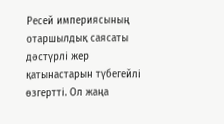Ресей империясының отаршылдық саясаты дәстүрлі жер қатынастарын түбегейлі өзгертті. Ол жаңа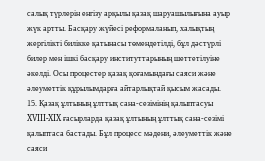салық түрлерін енгізу арқылы қазақ шаруашылығына ауыр жүк артты. Басқару жүйесі реформаланып, халықтың жергілікті билікке қатынасы төмендетілді, бұл дәстүрлі билер мен ішкі басқару институттарының шеттетілуіне әкелді. Осы процестер қазақ қоғамындағы саяси және әлеуметтік құрылымдарға айтарлықтай қысым жасады.
15. Қазақ ұлтының ұлттық сана-сезімінің қалыптасуы
XVIII-XIX ғасырларда қазақ ұлтының ұлттық сана-сезімі қалыптаса бастады. Бұл процесс мәдени, әлеуметтік және саяси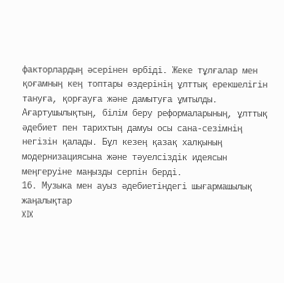факторлардың әсерінен өрбіді. Жеке тұлғалар мен қоғамның кең топтары өздерінің ұлттық ерекшелігін тануға, қорғауға және дамытуға ұмтылды. Ағартушылықтың, білім беру реформаларының, ұлттық әдебиет пен тарихтың дамуы осы сана-сезімнің негізін қалады. Бұл кезең қазақ халқының модернизациясына және тәуелсіздік идеясын меңгеруіне маңызды серпін берді.
16. Музыка мен ауыз әдебиетіндегі шығармашылық жаңалықтар
XIX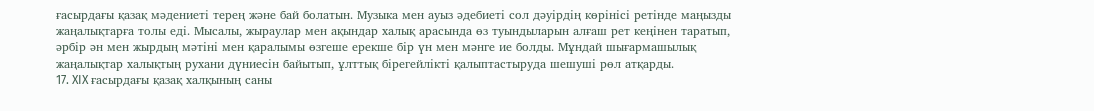ғасырдағы қазақ мәдениеті терең және бай болатын. Музыка мен ауыз әдебиеті сол дәуірдің көрінісі ретінде маңызды жаңалықтарға толы еді. Мысалы, жыраулар мен ақындар халық арасында өз туындыларын алғаш рет кеңінен таратып, әрбір ән мен жырдың мәтіні мен қаралымы өзгеше ерекше бір үн мен мәнге ие болды. Мұндай шығармашылық жаңалықтар халықтың рухани дүниесін байытып, ұлттық бірегейлікті қалыптастыруда шешуші рөл атқарды.
17. XIX ғасырдағы қазақ халқының саны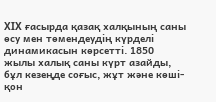XIX ғасырда қазақ халқының саны өсу мен төмендеудің күрделі динамикасын көрсетті. 1850 жылы халық саны күрт азайды, бұл кезеңде соғыс, жұт және көші-қон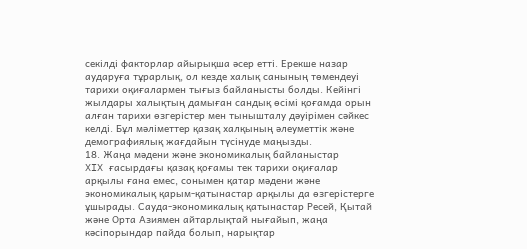секілді факторлар айырықша әсер етті. Ерекше назар аударуға тұрарлық, ол кезде халық санының төмендеуі тарихи оқиғалармен тығыз байланысты болды. Кейінгі жылдары халықтың дамыған сандық өсімі қоғамда орын алған тарихи өзгерістер мен тынышталу дәуірімен сәйкес келді. Бұл мәліметтер қазақ халқының әлеуметтік және демографиялық жағдайын түсінуде маңызды.
18. Жаңа мәдени және экономикалық байланыстар
XIX ғасырдағы қазақ қоғамы тек тарихи оқиғалар арқылы ғана емес, сонымен қатар мәдени және экономикалық қарым-қатынастар арқылы да өзгерістерге ұшырады. Сауда-экономикалық қатынастар Ресей, Қытай және Орта Азиямен айтарлықтай нығайып, жаңа кәсіпорындар пайда болып, нарықтар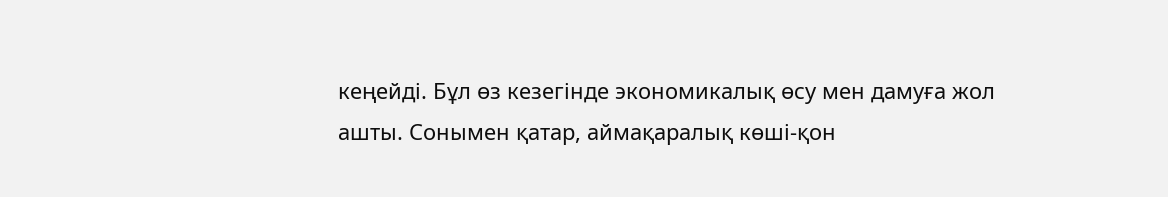кеңейді. Бұл өз кезегінде экономикалық өсу мен дамуға жол ашты. Сонымен қатар, аймақаралық көші-қон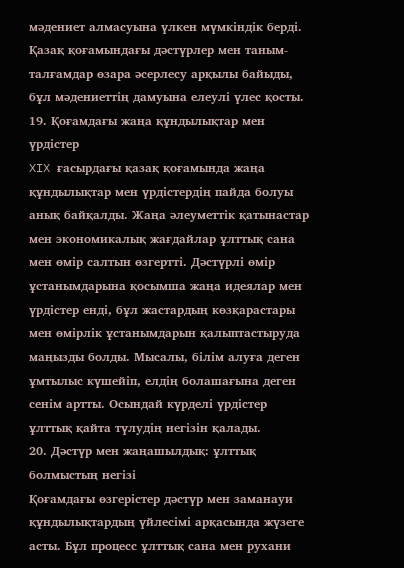мәдениет алмасуына үлкен мүмкіндік берді. Қазақ қоғамындағы дәстүрлер мен таным-талғамдар өзара әсерлесу арқылы байыды, бұл мәдениеттің дамуына елеулі үлес қосты.
19. Қоғамдағы жаңа құндылықтар мен үрдістер
XIX ғасырдағы қазақ қоғамында жаңа құндылықтар мен үрдістердің пайда болуы анық байқалды. Жаңа әлеуметтік қатынастар мен экономикалық жағдайлар ұлттық сана мен өмір салтын өзгертті. Дәстүрлі өмір ұстанымдарына қосымша жаңа идеялар мен үрдістер енді, бұл жастардың көзқарастары мен өмірлік ұстанымдарын қалыптастыруда маңызды болды. Мысалы, білім алуға деген ұмтылыс күшейіп, елдің болашағына деген сенім артты. Осындай күрделі үрдістер ұлттық қайта түлудің негізін қалады.
20. Дәстүр мен жаңашылдық: ұлттық болмыстың негізі
Қоғамдағы өзгерістер дәстүр мен заманауи құндылықтардың үйлесімі арқасында жүзеге асты. Бұл процесс ұлттық сана мен рухани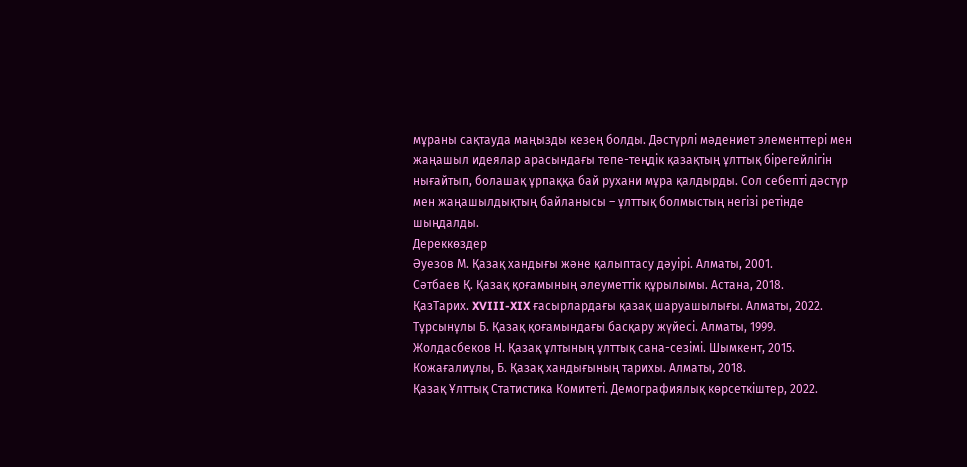мұраны сақтауда маңызды кезең болды. Дәстүрлі мәдениет элементтері мен жаңашыл идеялар арасындағы тепе-теңдік қазақтың ұлттық бірегейлігін нығайтып, болашақ ұрпаққа бай рухани мұра қалдырды. Сол себепті дәстүр мен жаңашылдықтың байланысы – ұлттық болмыстың негізі ретінде шыңдалды.
Дереккөздер
Әуезов М. Қазақ хандығы және қалыптасу дәуірі. Алматы, 2001.
Сәтбаев Қ. Қазақ қоғамының әлеуметтік құрылымы. Астана, 2018.
ҚазТарих. XVIII-XIX ғасырлардағы қазақ шаруашылығы. Алматы, 2022.
Тұрсынұлы Б. Қазақ қоғамындағы басқару жүйесі. Алматы, 1999.
Жолдасбеков Н. Қазақ ұлтының ұлттық сана-сезімі. Шымкент, 2015.
Кожағалиұлы, Б. Қазақ хандығының тарихы. Алматы, 2018.
Қазақ Ұлттық Статистика Комитеті. Демографиялық көрсеткіштер, 2022.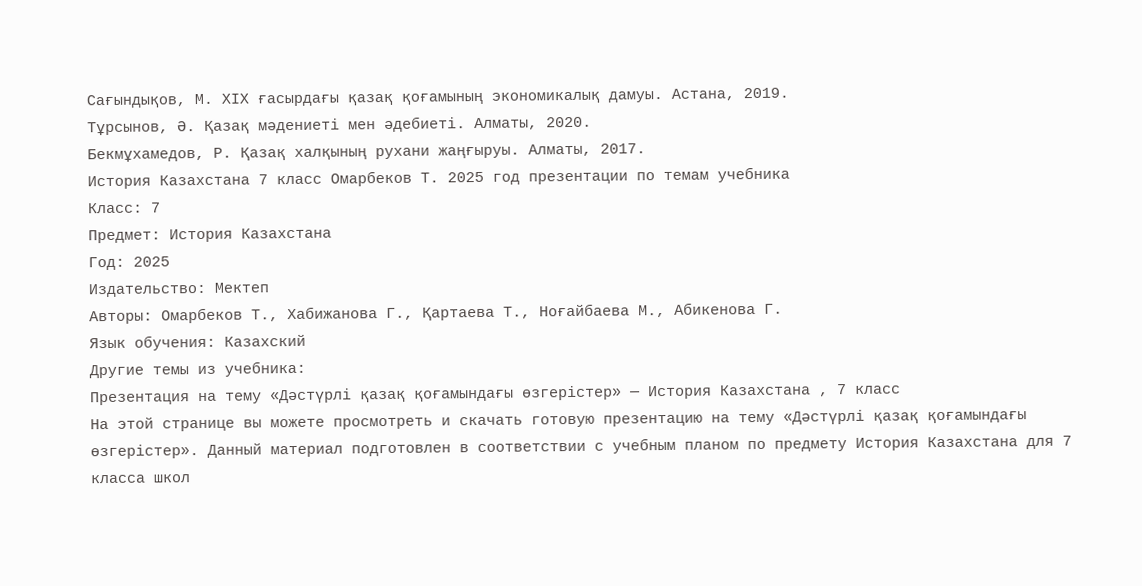Сағындықов, М. ХІХ ғасырдағы қазақ қоғамының экономикалық дамуы. Астана, 2019.
Тұрсынов, Ә. Қазақ мәдениеті мен әдебиеті. Алматы, 2020.
Бекмұхамедов, Р. Қазақ халқының рухани жаңғыруы. Алматы, 2017.
История Казахстана 7 класс Омарбеков Т. 2025 год презентации по темам учебника
Класс: 7
Предмет: История Казахстана
Год: 2025
Издательство: Мектеп
Авторы: Омарбеков Т., Хабижанова Г., Қартаева Т., Ноғайбаева М., Абикенова Г.
Язык обучения: Казахский
Другие темы из учебника:
Презентация на тему «Дәстүрлі қазақ қоғамындағы өзгерістер» — История Казахстана , 7 класс
На этой странице вы можете просмотреть и скачать готовую презентацию на тему «Дәстүрлі қазақ қоғамындағы өзгерістер». Данный материал подготовлен в соответствии с учебным планом по предмету История Казахстана для 7 класса школ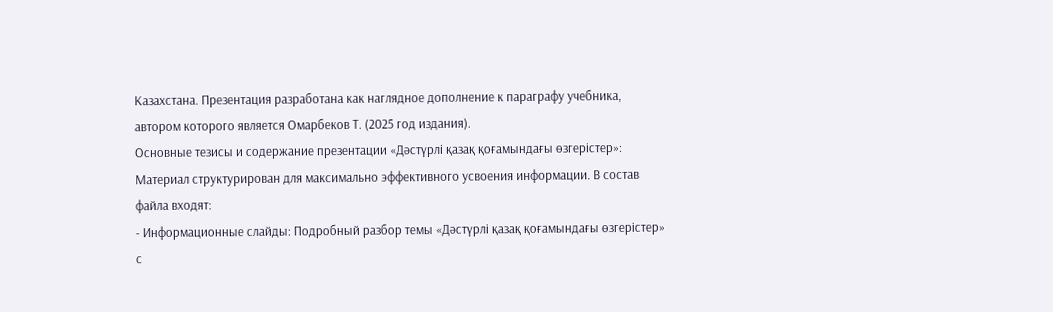Казахстана. Презентация разработана как наглядное дополнение к параграфу учебника, автором которого является Омарбеков Т. (2025 год издания).
Основные тезисы и содержание презентации «Дәстүрлі қазақ қоғамындағы өзгерістер»:
Материал структурирован для максимально эффективного усвоения информации. В состав файла входят:
- Информационные слайды: Подробный разбор темы «Дәстүрлі қазақ қоғамындағы өзгерістер» с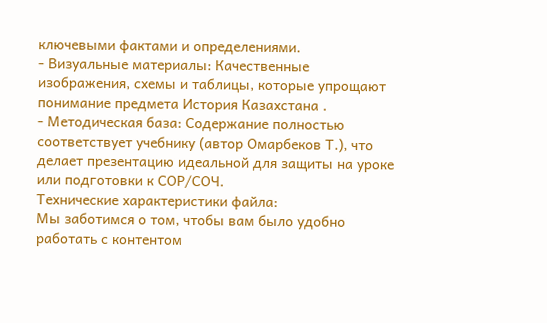ключевыми фактами и определениями.
- Визуальные материалы: Качественные изображения, схемы и таблицы, которые упрощают понимание предмета История Казахстана .
- Методическая база: Содержание полностью соответствует учебнику (автор Омарбеков Т.), что делает презентацию идеальной для защиты на уроке или подготовки к СОР/СОЧ.
Технические характеристики файла:
Мы заботимся о том, чтобы вам было удобно работать с контентом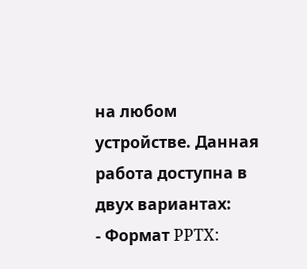на любом устройстве. Данная работа доступна в двух вариантах:
- Формат PPTX: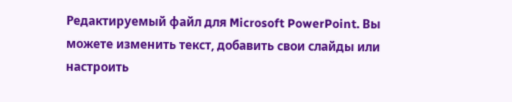Редактируемый файл для Microsoft PowerPoint. Вы можете изменить текст, добавить свои слайды или настроить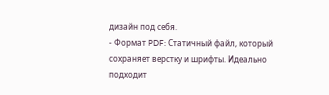дизайн под себя.
- Формат PDF: Статичный файл, который сохраняет верстку и шрифты. Идеально подходит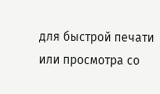для быстрой печати или просмотра со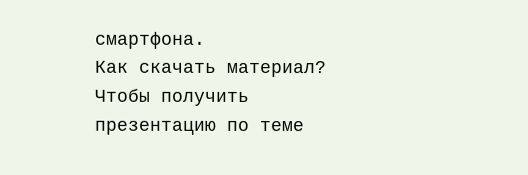смартфона.
Как скачать материал?
Чтобы получить презентацию по теме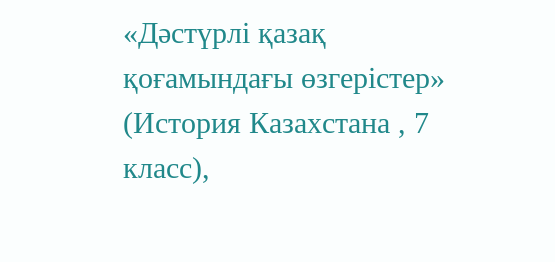«Дәстүрлі қазақ қоғамындағы өзгерістер» (История Казахстана , 7 класс),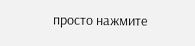просто нажмите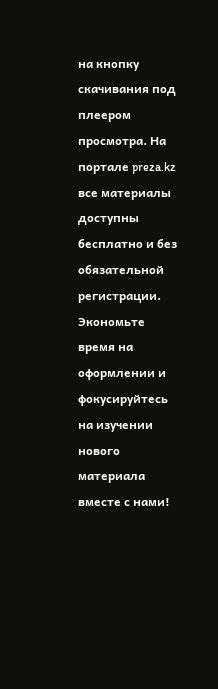на кнопку скачивания под плеером просмотра. На портале preza.kz все материалы доступны бесплатно и без обязательной регистрации. Экономьте время на оформлении и фокусируйтесь на изучении нового материала вместе с нами!